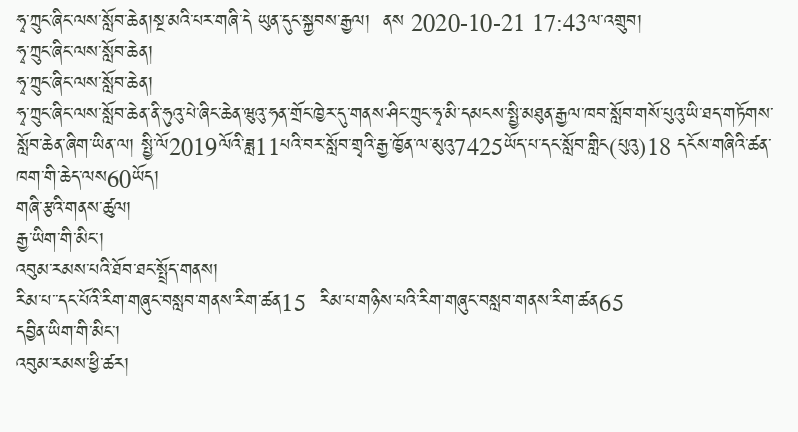ཧྭ་ཀྲུང་ཞིང་ལས་སློབ་ཆེན།སྔ་མའི་པར་གཞི་དེ ཡུན་དུང་སྐྱབས་རྒྱལ།  ནས 2020-10-21 17:43ལ་འགྲུབ།
ཧྭ་ཀྲུང་ཞིང་ལས་སློབ་ཆེན།
ཧྭ་ཀྲུང་ཞིང་ལས་སློབ་ཆེན།
ཧྭ་ཀྲུང་ཞིང་ལས་སློབ་ཆེན་ནི་ཧུའུ་པེ་ཞིང་ཆེན་ཝུའུ་ཧན་གྲོང་ཁྱེར་དུ་གནས་ཤིང་ཀྲུང་ཧྭ་མི་དམངས་སྤྱི་མཐུན་རྒྱལ་ཁབ་སློབ་གསོ་པུའུ་ཡི་ཐད་གཏོགས་སློབ་ཆེན་ཞིག་ཡིན་ལ། སྤྱི་ལོ2019ལོའི་ཟླ11པའི་བར་སློབ་གྲྭའི་རྒྱ་ཁྱོན་ལ་མུའུ7425ཡོད་པ་དང་སློབ་གླིང(པུའུ)18 དངོས་གཞིའི་ཚན་ཁག་གི་ཆེད་ལས60ཡོད།
གཞི་རྩའི་གནས་ཚུལ།
རྒྱ་ཡིག་གི་མིང་།
འབུམ་རམས་པའི་ཐོབ་ཐང་སྤྲོད་གནས།
རིམ་པ་་དང་པོའི་རིག་གཞུང་བསླབ་གནས་རིག་ཚན15  རིམ་པ་གཉིས་པའི་རིག་གཞུང་བསླབ་གནས་རིག་ཚན65
དབྱིན་ཡིག་གི་མིང་།
འབུམ་རམས་ཕྱི་ཚར།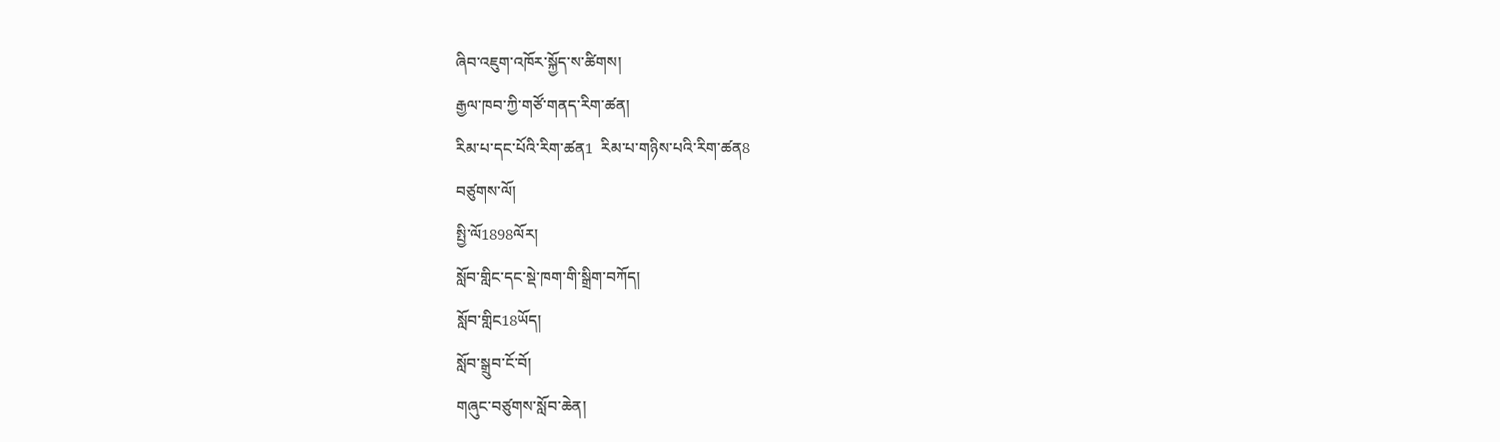ཞིབ་འཇུག་འཁོར་སྐྱོད་ས་ཚིགས།
རྒྱལ་ཁབ་ཀྱི་གཙོ་གནད་རིག་ཚན།
རིམ་པ་དང་པོའི་རིག་ཚན1  རིམ་པ་གཉིས་པའི་རིག་ཚན8
བཙུགས་ལོ།
སྤྱི་ལོ1898ལོར།
སློབ་གླིང་དང་སྡེ་ཁག་གི་སྒྲིག་བཀོད།
སློབ་གླིང18ཡོད།
སློབ་སྒྲུབ་ངོ་བོ།
གཞུང་བཙུགས་སློབ་ཆེན།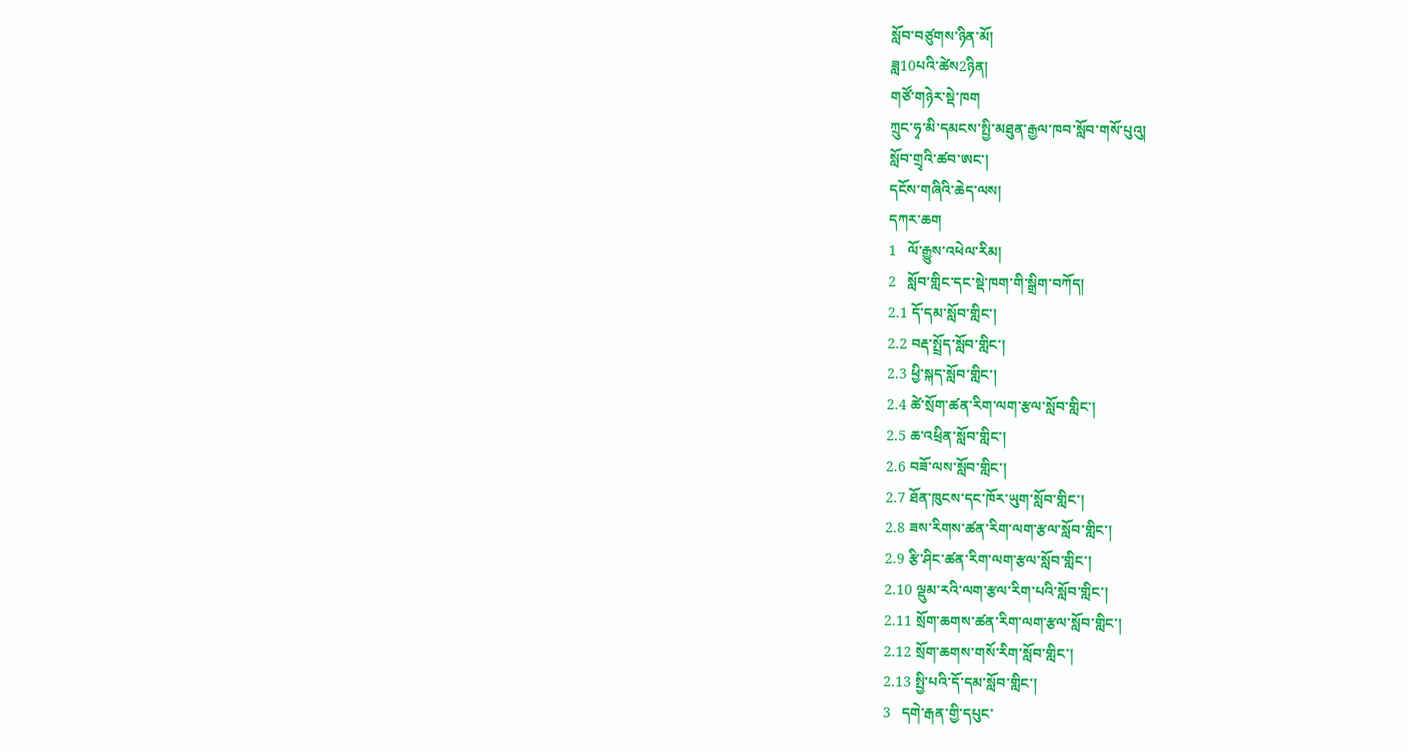སློབ་བཙུགས་ཉིན་མོ།
ཟླ10པའི་ཚེས2ཉིན།
གཙོ་གཉེར་སྡེ་ཁག
ཀྲུང་ཧྭ་མི་དམངས་སྤྱི་མཐུན་རྒྱལ་ཁབ་སློབ་གསོ་པུའུ།
སློབ་གྲྭའི་ཚབ་ཨང་།
དངོས་གཞིའི་ཆེད་ལས།
དཀར་ཆག
1   ལོ་རྒྱུས་འཕེལ་རིམ།
2   སློབ་གླིང་དང་སྡེ་ཁག་གི་སྒྲིག་བཀོད།
2.1 དོ་དམ་སློབ་གླིང་།
2.2 བརྡ་སྤྲོད་སློབ་གླིང་།
2.3 ཕྱི་སྐད་སློབ་གླིང་།
2.4 ཚེ་སྲོག་ཚན་རིག་ལག་རྩལ་སློབ་གླིང་།
2.5 ཆ་འཕྲིན་སློབ་གླིང་།
2.6 བཟོ་ལས་སློབ་གླིང་།
2.7 ཐོན་ཁུངས་དང་ཁོར་ཡུག་སློབ་གླིང་།
2.8 ཟས་རིགས་ཚན་རིག་ལག་རྩལ་སློབ་གླིང་།
2.9 རྩི་ཤིང་ཚན་རིག་ལག་རྩལ་སློབ་གླིང་།
2.10 ལྡུམ་རའི་ལག་རྩལ་རིག་པའི་སློབ་གླིང་།
2.11 སྲོག་ཆགས་ཚན་རིག་ལག་རྩལ་སློབ་གླིང་།
2.12 སྲོག་ཆགས་གསོ་རིག་སློབ་གླིང་།
2.13 སྤྱི་པའི་དོ་དམ་སློབ་གླིང་།
3   དགེ་རྒན་གྱི་དཔུང་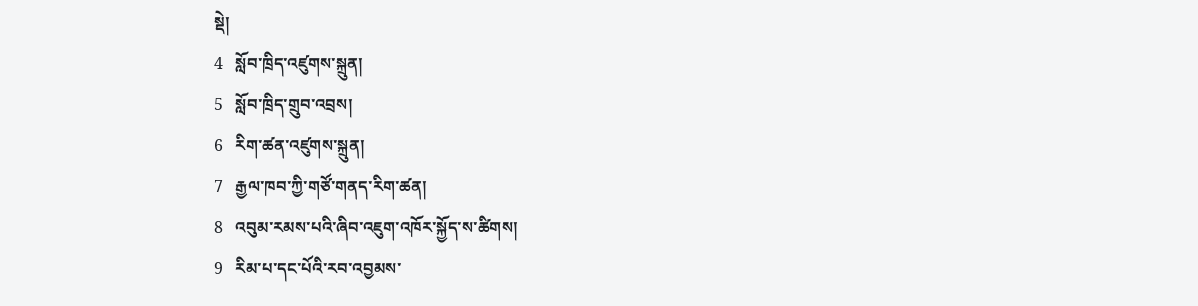སྡེ།
4   སློབ་ཁྲིད་འཛུགས་སྐྲུན།
5   སློབ་ཁྲིད་གྲུབ་འབྲས།
6   རིག་ཚན་འཛུགས་སྐྲུན།
7   རྒྱལ་ཁབ་ཀྱི་གཙོ་གནད་རིག་ཚན།
8   འབུམ་རམས་པའི་ཞིབ་འཇུག་འཁོར་སྐྱོད་ས་ཚིགས།
9   རིམ་པ་དང་པོའི་རབ་འབྱམས་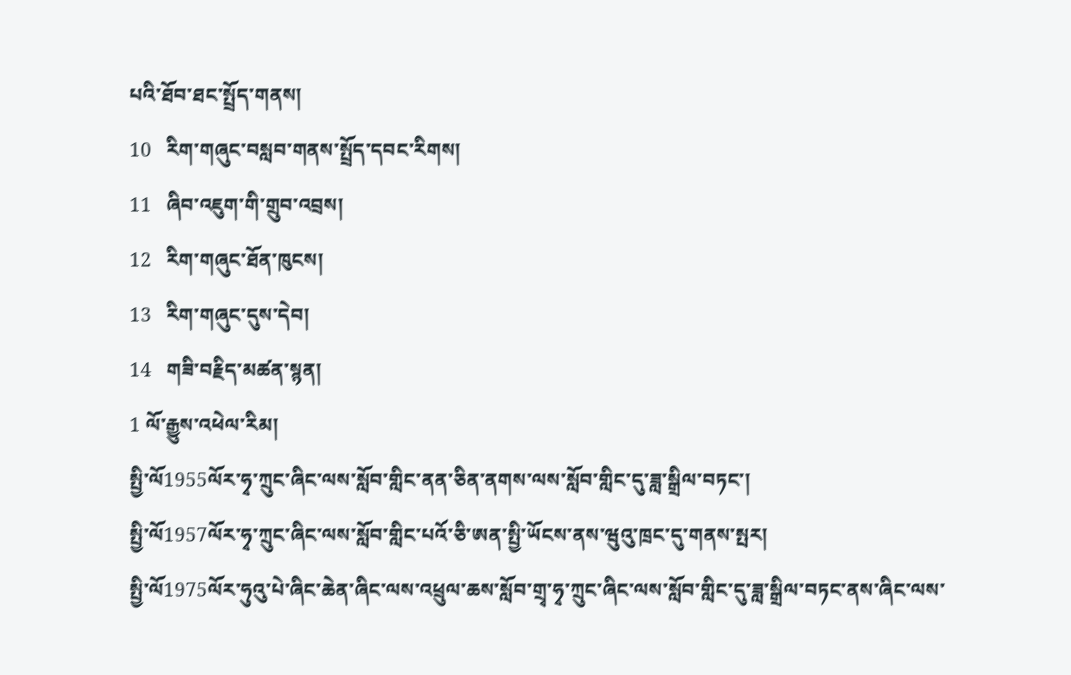པའི་ཐོབ་ཐང་སྤྲོད་གནས།
10   རིག་གཞུང་བསླབ་གནས་སྤྲོད་དབང་རིགས།
11   ཞིབ་འཇུག་གི་གྲུབ་འབྲས།
12   རིག་གཞུང་ཐོན་ཁུངས།
13   རིག་གཞུང་དུས་དེབ།
14   གཟི་བརྗིད་མཚན་སྙན།
1 ལོ་རྒྱུས་འཕེལ་རིམ།
སྤྱི་ལོ1955ལོར་ཧྭ་ཀྲུང་ཞིང་ལས་སློབ་གླིང་ནན་ཅིན་ནགས་ལས་སློབ་གླིང་དུ་ཟླ་སྒྲིལ་བཏང་།
སྤྱི་ལོ1957ལོར་ཧྭ་ཀྲུང་ཞིང་ལས་སློབ་གླིང་པའོ་ཅི་ཨན་སྤྱི་ཡོངས་ནས་ཝུའུ་ཁྲང་དུ་གནས་སྤར།
སྤྱི་ལོ1975ལོར་ཧུའུ་པེ་ཞིང་ཆེན་ཞིང་ལས་འཕྲུལ་ཆས་སློབ་གྲྭ་ཧྭ་ཀྲུང་ཞིང་ལས་སློབ་གླིང་དུ་ཟླ་སྒྲིལ་བཏང་ནས་ཞིང་ལས་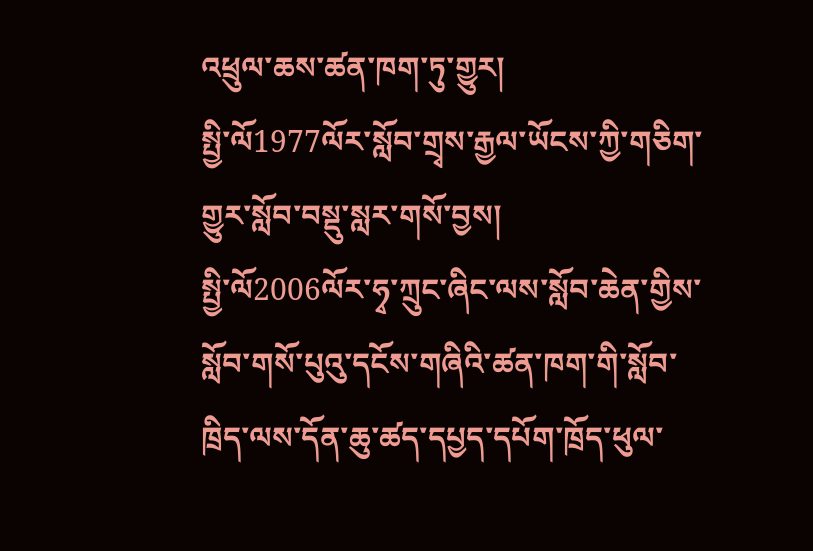འཕྲུལ་ཆས་ཚན་ཁག་ཏུ་གྱུར།
སྤྱི་ལོ1977ལོར་སློབ་གྲྭས་རྒྱལ་ཡོངས་ཀྱི་གཅིག་གྱུར་སློབ་བསྡུ་སླར་གསོ་བྱས།
སྤྱི་ལོ2006ལོར་ཧྭ་ཀྲུང་ཞིང་ལས་སློབ་ཆེན་གྱིས་སློབ་གསོ་པུའུ་དངོས་གཞིའི་ཚན་ཁག་གི་སློབ་ཁྲིད་ལས་དོན་ཆུ་ཚད་དཔྱད་དཔོག་ཁྲོད་ཕུལ་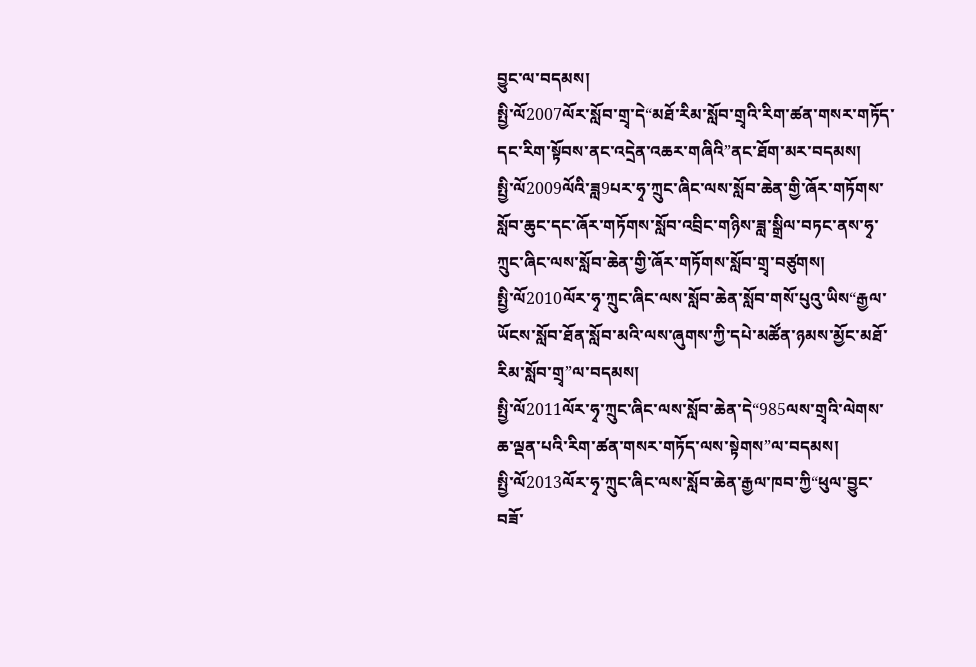བྱུང་ལ་བདམས།
སྤྱི་ལོ2007ལོར་སློབ་གྲྭ་དེ“མཐོ་རིམ་སློབ་གྲྭའི་རིག་ཚན་གསར་གཏོད་དང་རིག་སྟོབས་ནང་འདྲེན་འཆར་གཞིའི”ནང་ཐོག་མར་བདམས།
སྤྱི་ལོ2009ལོའི་ཟླ9པར་ཧྭ་ཀྲུང་ཞིང་ལས་སློབ་ཆེན་གྱི་ཞོར་གཏོགས་སློབ་ཆུང་དང་ཞོར་གཏོགས་སློབ་འབྲིང་གཉིས་ཟླ་སྒྲིལ་བཏང་ནས་ཧྭ་ཀྲུང་ཞིང་ལས་སློབ་ཆེན་གྱི་ཞོར་གཏོགས་སློབ་གྲྭ་བཙུགས།
སྤྱི་ལོ2010ལོར་ཧྭ་ཀྲུང་ཞིང་ལས་སློབ་ཆེན་སློབ་གསོ་པུའུ་ཡིས“རྒྱལ་ཡོངས་སློབ་ཐོན་སློབ་མའི་ལས་ཞུགས་ཀྱི་དཔེ་མཚོན་ཉམས་མྱོང་མཐོ་རིམ་སློབ་གྲྭ”ལ་བདམས།
སྤྱི་ལོ2011ལོར་ཧྭ་ཀྲུང་ཞིང་ལས་སློབ་ཆེན་དེ“985ལས་གྲྭའི་ལེགས་ཆ་ལྡན་པའི་རིག་ཚན་གསར་གཏོད་ལས་སྟེགས”ལ་བདམས།
སྤྱི་ལོ2013ལོར་ཧྭ་ཀྲུང་ཞིང་ལས་སློབ་ཆེན་རྒྱལ་ཁབ་ཀྱི“ཕུལ་བྱུང་བཟོ་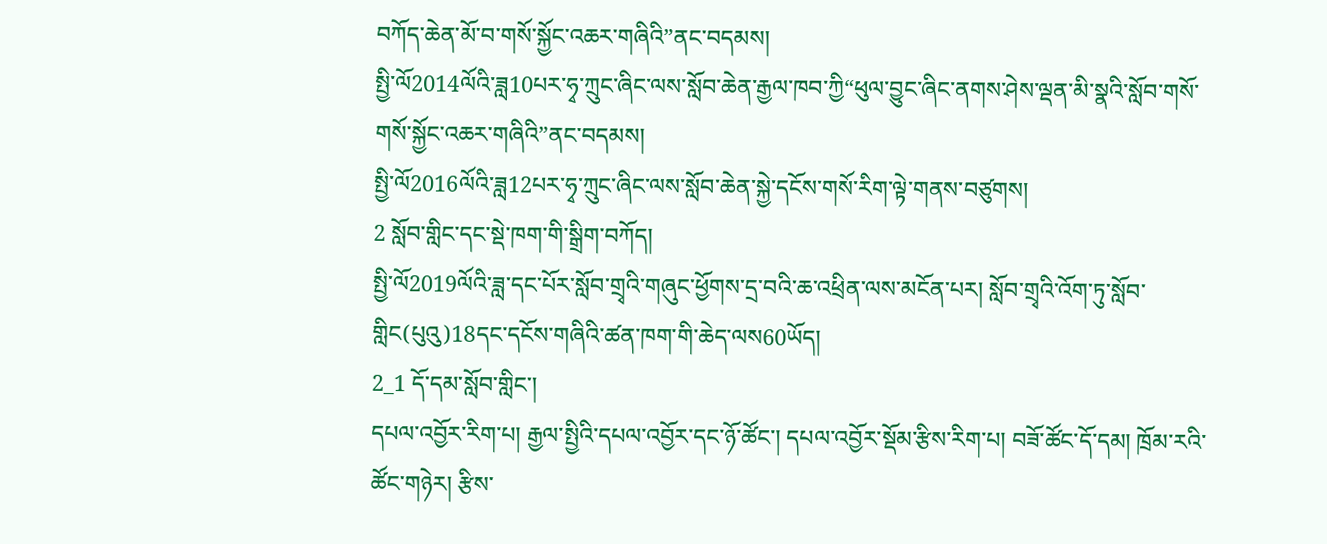བཀོད་ཆེན་མོ་བ་གསོ་སྐྱོང་འཆར་གཞིའི”ནང་བདམས།
སྤྱི་ལོ2014ལོའི་ཟླ10པར་ཧྭ་ཀྲུང་ཞིང་ལས་སློབ་ཆེན་རྒྱལ་ཁབ་ཀྱི“ཕུལ་བྱུང་ཞིང་ནགས་ཤེས་ལྡན་མི་སྣའི་སློབ་གསོ་གསོ་སྐྱོང་འཆར་གཞིའི”ནང་བདམས།
སྤྱི་ལོ2016ལོའི་ཟླ12པར་ཧྭ་ཀྲུང་ཞིང་ལས་སློབ་ཆེན་སྐྱེ་དངོས་གསོ་རིག་ལྟེ་གནས་བཙུགས།
2 སློབ་གླིང་དང་སྡེ་ཁག་གི་སྒྲིག་བཀོད།
སྤྱི་ལོ2019ལོའི་ཟླ་དང་པོར་སློབ་གྲྭའི་གཞུང་ཕྱོགས་དྲ་བའི་ཆ་འཕྲིན་ལས་མངོན་པར། སློབ་གྲྭའི་འོག་ཏུ་སློབ་གླིང(པུའུ)18དང་དངོས་གཞིའི་ཚན་ཁག་གི་ཆེད་ལས60ཡོད།
2_1 དོ་དམ་སློབ་གླིང་།
དཔལ་འབྱོར་རིག་པ། རྒྱལ་སྤྱིའི་དཔལ་འབྱོར་དང་ཉོ་ཚོང་། དཔལ་འབྱོར་སྡོམ་རྩིས་རིག་པ། བཟོ་ཚོང་དོ་དམ། ཁྲོམ་རའི་ཚོང་གཉེར། རྩིས་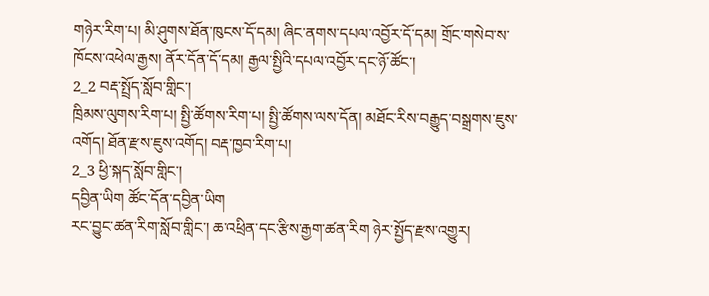གཉེར་རིག་པ། མི་ཤུགས་ཐོན་ཁུངས་དོ་དམ། ཞིང་ནགས་དཔལ་འབྱོར་དོ་དམ། གྲོང་གསེབ་ས་ཁོངས་འཕེལ་རྒྱས། ནོར་དོན་དོ་དམ། རྒྱལ་སྤྱིའི་དཔལ་འབྱོར་དང་ཉོ་ཚོང་།
2_2 བརྡ་སྤྲོད་སློབ་གླིང་།
ཁྲིམས་ལུགས་རིག་པ། སྤྱི་ཚོགས་རིག་པ། སྤྱི་ཚོགས་ལས་དོན། མཐོང་རིས་བརྒྱུད་བསྒྲགས་ཇུས་འགོད། ཐོན་རྫས་ཇུས་འགོད། བརྡ་ཁྱབ་རིག་པ།
2_3 ཕྱི་སྐད་སློབ་གླིང་།
དབྱིན་ཡིག ཚོང་དོན་དབྱིན་ཡིག
རང་བྱུང་ཚན་རིག་སློབ་གླིང་། ཆ་འཕྲིན་དང་རྩིས་རྒྱག་ཚན་རིག ཉེར་སྤྱོད་རྫས་འགྱུར།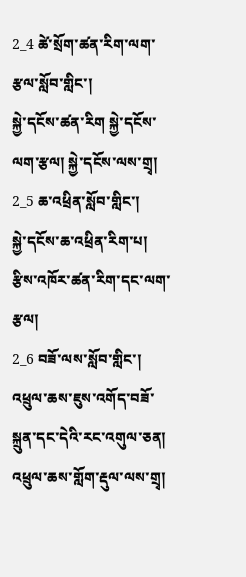2_4 ཚེ་སྲོག་ཚན་རིག་ལག་རྩལ་སློབ་གླིང་།
སྐྱེ་དངོས་ཚན་རིག སྐྱེ་དངོས་ལག་རྩལ། སྐྱེ་དངོས་ལས་གྲྭ།
2_5 ཆ་འཕྲིན་སློབ་གླིང་།
སྐྱེ་དངོས་ཆ་འཕྲིན་རིག་པ། རྩིས་འཁོར་ཚན་རིག་དང་ལག་རྩལ།
2_6 བཟོ་ལས་སློབ་གླིང་།
འཕྲུལ་ཆས་ཇུས་འགོད་བཟོ་སྐྲུན་དང་དེའི་རང་འགུལ་ཅན། འཕྲུལ་ཆས་གློག་རྡུལ་ལས་གྲྭ།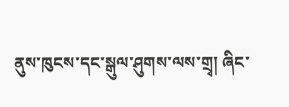ནུས་ཁུངས་དང་སྒུལ་ཤུགས་ལས་གྲྭ། ཞིང་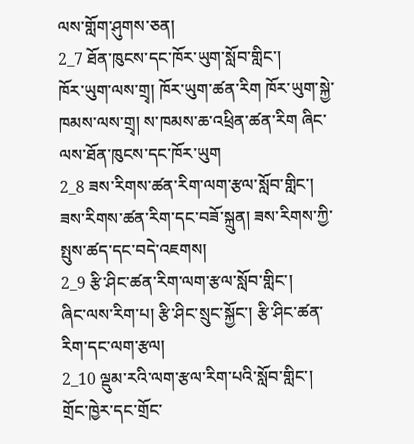ལས་གློག་ཤུགས་ཅན།
2_7 ཐོན་ཁུངས་དང་ཁོར་ཡུག་སློབ་གླིང་།
ཁོར་ཡུག་ལས་གྲྭ། ཁོར་ཡུག་ཚན་རིག ཁོར་ཡུག་སྐྱེ་ཁམས་ལས་གྲྭ། ས་ཁམས་ཆ་འཕྲིན་ཚན་རིག ཞིང་ལས་ཐོན་ཁུངས་དང་ཁོར་ཡུག
2_8 ཟས་རིགས་ཚན་རིག་ལག་རྩལ་སློབ་གླིང་།
ཟས་རིགས་ཚན་རིག་དང་བཟོ་སྐྲུན། ཟས་རིགས་ཀྱི་སྤུས་ཚད་དང་བདེ་འཇགས།
2_9 རྩི་ཤིང་ཚན་རིག་ལག་རྩལ་སློབ་གླིང་།
ཞིང་ལས་རིག་པ། རྩི་ཤིང་སྲུང་སྐྱོང་། རྩི་ཤིང་ཚན་རིག་དང་ལག་རྩལ།
2_10 ལྡུམ་རའི་ལག་རྩལ་རིག་པའི་སློབ་གླིང་།
གྲོང་ཁྱེར་དང་གྲོང་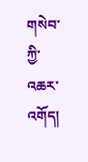གསེབ་ཀྱི་འཆར་འགོད།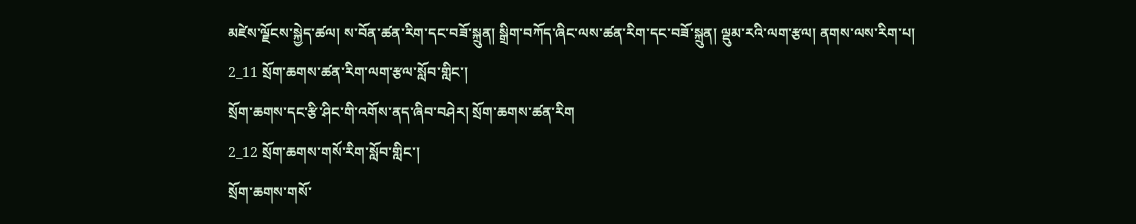མཛེས་ལྗོངས་སྐྱེད་ཚལ། ས་བོན་ཚན་རིག་དང་བཟོ་སྐྲུན། སྒྲིག་བཀོད་ཞིང་ལས་ཚན་རིག་དང་བཟོ་སྐྲུན། ལྡུམ་རའི་ལག་རྩལ། ནགས་ལས་རིག་པ།
2_11 སྲོག་ཆགས་ཚན་རིག་ལག་རྩལ་སློབ་གླིང་།
སྲོག་ཆགས་དང་རྩི་ཤིང་གི་འགོས་ནད་ཞིབ་བཤེར། སྲོག་ཆགས་ཚན་རིག
2_12 སྲོག་ཆགས་གསོ་རིག་སློབ་གླིང་།
སྲོག་ཆགས་གསོ་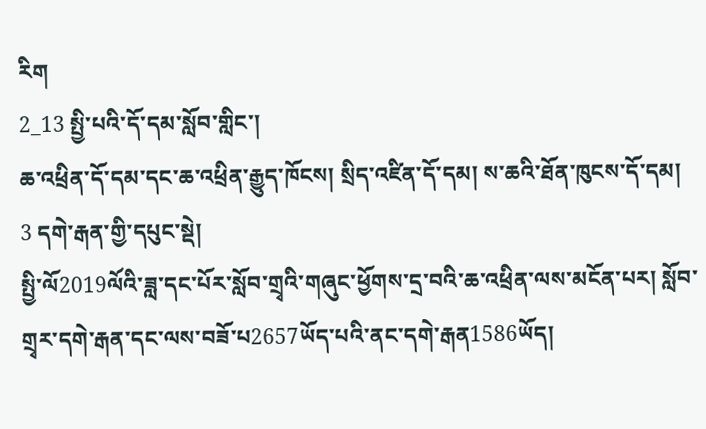རིག
2_13 སྤྱི་པའི་དོ་དམ་སློབ་གླིང་།
ཆ་འཕྲིན་དོ་དམ་དང་ཆ་འཕྲིན་རྒྱུད་ཁོངས། སྲིད་འཛིན་དོ་དམ། ས་ཆའི་ཐོན་ཁུངས་དོ་དམ།
3 དགེ་རྒན་གྱི་དཔུང་སྡེ།
སྤྱི་ལོ2019ལོའི་ཟླ་དང་པོར་སློབ་གྲྭའི་གཞུང་ཕྱོགས་དྲ་བའི་ཆ་འཕྲིན་ལས་མངོན་པར། སློབ་གྲྭར་དགེ་རྒན་དང་ལས་བཟོ་པ2657ཡོད་པའི་ནང་དགེ་རྒན1586ཡོད།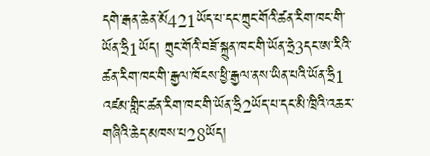དགེ་རྒན་ཆེན་མོ421ཡོད་པ་དང་ཀྲུང་གོའི་ཚན་རིག་ཁང་གི་ཡོན་ཧྲི1ཡོད། ཀྲུང་གོའི་བཟོ་སྐྲུན་ཁང་གི་ཡོན་ཧྲེ3དང་ཨ་རིའི་ཚན་རིག་ཁང་གི་རྒྱལ་ཁོངས་ཕྱི་རྒྱལ་ནས་ཡིན་པའི་ཡོན་ཧྲི1 འཛམ་གླིང་ཚན་རིག་ཁང་གི་ཡོན་ཧྲི2ཡོད་པ་དང་མི་ཁྲིའི་འཆར་གཞིའི་ཆེད་མཁས་པ28ཡོད།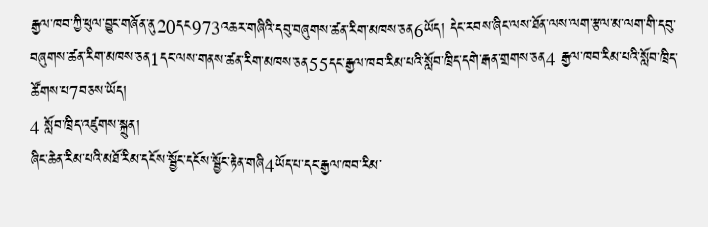རྒྱལ་ཁབ་ཀྱི་ཕུལ་བྱུང་གཞོན་ནུ20དང973འཆར་གཞིའི་དབུ་བཞུགས་ཚན་རིག་མཁས་ཅན6ཡོད། དེང་རབས་ཞིང་ལས་ཐོན་ལས་ལག་རྩལ་མ་ལག་གི་དབུ་བཞུགས་ཚན་རིག་མཁས་ཅན1དང་ལས་གནས་ཚན་རིག་མཁས་ཅན55དང་རྒྱལ་ཁབ་རིམ་པའི་སློབ་ཁྲིད་དགེ་རྒན་གྲགས་ཅན4 རྒྱལ་ཁབ་རིམ་པའི་སློབ་ཁྲིད་ཚོགས་པ7བཅས་ཡོད།
4 སློབ་ཁྲིད་འཛུགས་སྐྲུན།
ཞིང་ཆེན་རིམ་པའི་མཐོ་རིམ་དངོས་སྦྱོང་དངོས་སྦྱོང་རྟེན་གཞི4ཡོད་པ་དང་རྒྱལ་ཁབ་རིམ་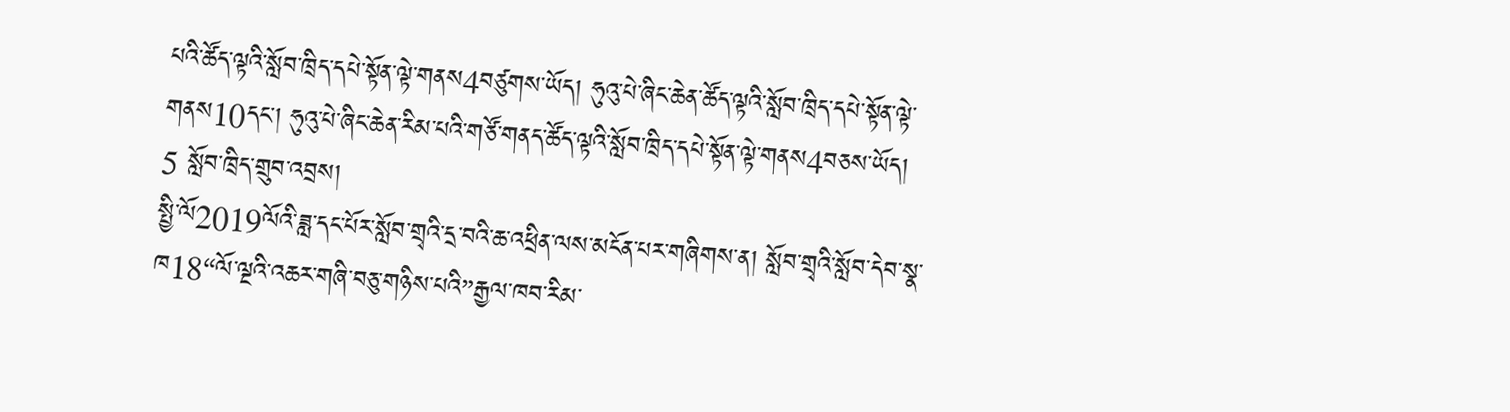པའི་ཚོད་ལྟའི་སློབ་ཁྲིད་དཔེ་སྟོན་ལྟེ་གནས4བཙུགས་ཡོད། ཧུའུ་པེ་ཞིང་ཆེན་ཚོད་ལྟའི་སློབ་ཁྲིད་དཔེ་སྟོན་ལྟེ་གནས10དང་། ཧུའུ་པེ་ཞིང་ཆེན་རིམ་པའི་གཙོ་གནད་ཚོད་ལྟའི་སློབ་ཁྲིད་དཔེ་སྟོན་ལྟེ་གནས4བཅས་ཡོད།
5 སློབ་ཁྲིད་གྲུབ་འབྲས།
སྤྱི་ལོ2019ལོའི་ཟླ་དང་པོར་སློབ་གྲྭའི་དྲ་བའི་ཆ་འཕྲིན་ལས་མངོན་པར་གཞིགས་ན། སློབ་གྲྭའི་སློབ་དེབ་སྣ་ཁ18“ལོ་ལྔའི་འཆར་གཞི་བཅུ་གཉིས་པའི”རྒྱལ་ཁབ་རིམ་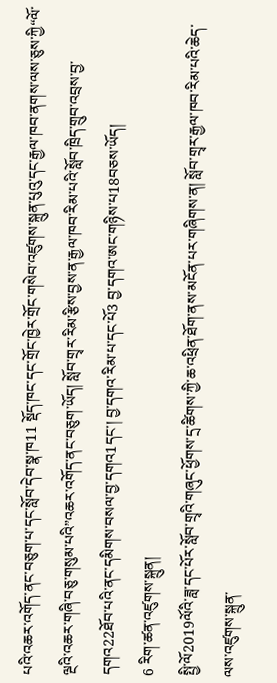པའི་འཆར་འགོད་ནང་བཅུག་པ་དང་སློབ་དེབ་སྣ་ཁ11 སྡོད་ཁང་དང་གྲོང་ཁྱེར་གྲོང་གསེབ་འཛུགས་སྐྲུན་པུའུ་དང་རྒྱལ་ཁབ་ནགས་ལས་ཅུས་ཀྱི“ལོ་ལྔའི་འཆར་གཞི་བཅུ་གསུམ་པའི”འཆར་འགོད་ནང་བཅུག་ཡོད། སློབ་གྲྭར་རིམ་རྩིས་བྱས་ན་རྒྱལ་ཁབ་རིམ་པའི་སློབ་ཁྲིད་གྲུབ་འབྲས་བྱ་དགའ22ཐོབ་པའི་ནང་དམིགས་བསལ་བྱ་དགའ1དང་། བྱ་དགའ་རིམ་པ་དང་པོ3 བྱ་དགའ་ཨང་གཉིས་པ18བཅས་ཡོད།
6 རིག་ཚན་འཛུགས་སྐྲུན།
སྤྱི་ལོ2019ལོའི་ཟླ་དང་པོར་སློབ་གྲྭའི་གཞུང་ཕྱོགས་དྲ་ཚིགས་ཀྱི་ཆ་འཕྲིན་ཐོག་ནས་མངོན་པར་གཞིགས་ན། སློབ་གྲྭར་རྒྱལ་ཁབ་རིམ་པའི་ཆེད་ལས་འཛུགས་སྐྲུན་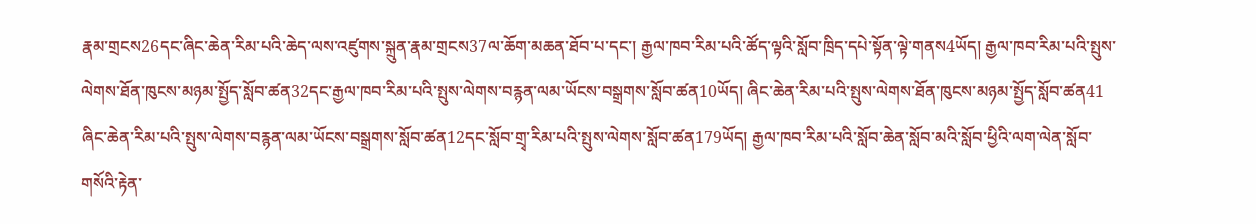རྣམ་གྲངས26དང་ཞིང་ཆེན་རིམ་པའི་ཆེད་ལས་འཛུགས་སྐྲུན་རྣམ་གྲངས37ལ་ཆོག་མཆན་ཐོབ་པ་དང་། རྒྱལ་ཁབ་རིམ་པའི་ཚོད་ལྟའི་སློབ་ཁྲིད་དཔེ་སྟོན་ལྟེ་གནས4ཡོད། རྒྱལ་ཁབ་རིམ་པའི་སྤུས་ལེགས་ཐོན་ཁུངས་མཉམ་སྤྱོད་སློབ་ཚན32དང་རྒྱལ་ཁབ་རིམ་པའི་སྤུས་ལེགས་བརྙན་ལམ་ཡོངས་བསྒྲགས་སློབ་ཚན10ཡོད། ཞིང་ཆེན་རིམ་པའི་སྤུས་ལེགས་ཐོན་ཁུངས་མཉམ་སྤྱོད་སློབ་ཚན41 ཞིང་ཆེན་རིམ་པའི་སྤུས་ལེགས་བརྙན་ལམ་ཡོངས་བསྒྲགས་སློབ་ཚན12དང་སློབ་གྲྭ་རིམ་པའི་སྤུས་ལེགས་སློབ་ཚན179ཡོད། རྒྱལ་ཁབ་རིམ་པའི་སློབ་ཆེན་སློབ་མའི་སློབ་ཕྱིའི་ལག་ལེན་སློབ་གསོའི་རྟེན་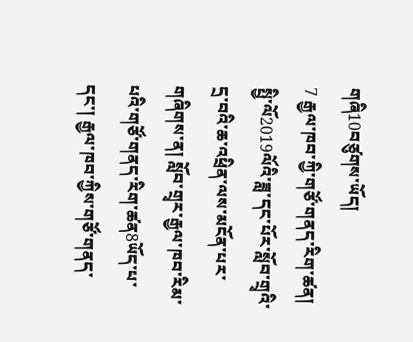གཞི10བཙུགས་ཡོད།
7 རྒྱལ་ཁབ་ཀྱི་གཙོ་གནད་རིག་ཚན།
སྤྱི་ལོ2019ལོའི་ཟླ་དང་པོར་སློབ་གྲྭའི་དྲ་བའི་ཆ་འཕྲིན་ལས་མངོན་པར་གཞིགས་ན། སློབ་གྲྭར་རྒྱལ་ཁབ་རིམ་པའི་གཙོ་གནད་རིག་ཚན8ཡོད་པ་དང་། རྒྱལ་ཁབ་ཀྱིས་གཙོ་གནད་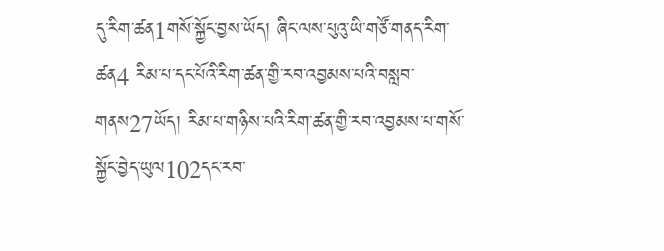དུ་རིག་ཚན1གསོ་སྐྱོང་བྱས་ཡོད། ཞིང་ལས་པུའུ་ཡི་གཙོ་གནད་རིག་ཚན4 རིམ་པ་དང་པོའི་རིག་ཚན་གྱི་རབ་འབྱམས་པའི་བསླབ་གནས27ཡོད། རིམ་པ་གཉིས་པའི་རིག་ཚན་གྱི་རབ་འབྱམས་པ་གསོ་སྐྱོང་བྱེད་ཡུལ102དང་རབ་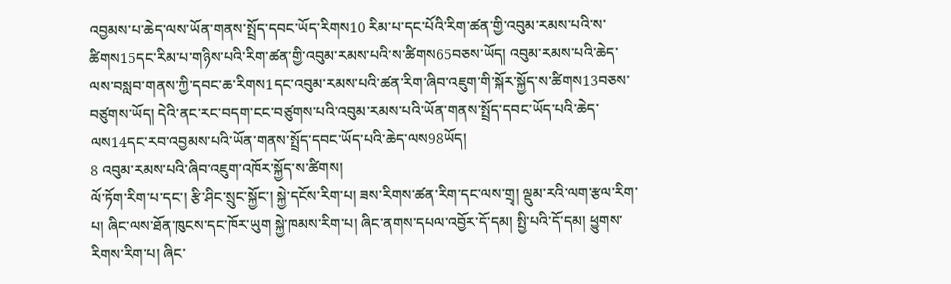འབྱམས་པ་ཆེད་ལས་ཡོན་གནས་སྤྲོད་དབང་ཡོད་རིགས10 རིམ་པ་དང་པོའི་རིག་ཚན་གྱི་འབུམ་རམས་པའི་ས་ཚིགས15དང་རིམ་པ་གཉིས་པའི་རིག་ཚན་གྱི་འབུམ་རམས་པའི་ས་ཚིགས65བཅས་ཡོད། འབུམ་རམས་པའི་ཆེད་ལས་བསླབ་གནས་ཀྱི་དབང་ཆ་རིགས1དང་འབུམ་རམས་པའི་ཚན་རིག་ཞིབ་འཇུག་གི་སྐོར་སྐྱོད་ས་ཚིགས13བཅས་བཙུགས་ཡོད། དེའི་ནང་རང་བདག་ངང་བཙུགས་པའི་འབུམ་རམས་པའི་ཡོན་གནས་སྤྲོད་དབང་ཡོད་པའི་ཆེད་ལས14དང་རབ་འབྱམས་པའི་ཡོན་གནས་སྤྲོད་དབང་ཡོད་པའི་ཆེད་ལས98ཡོད།
8 འབུམ་རམས་པའི་ཞིབ་འཇུག་འཁོར་སྐྱོད་ས་ཚིགས།
ལོ་ཏོག་རིག་པ་དང་། རྩི་ཤིང་སྲུང་སྐྱོང་། སྐྱེ་དངོས་རིག་པ། ཟས་རིགས་ཚན་རིག་དང་ལས་གྲྭ། ལྡུམ་རའི་ལག་རྩལ་རིག་པ། ཞིང་ལས་ཐོན་ཁུངས་དང་ཁོར་ཡུག སྐྱེ་ཁམས་རིག་པ། ཞིང་ནགས་དཔལ་འབྱོར་དོ་དམ། སྤྱི་པའི་དོ་དམ། ཕྱུགས་རིགས་རིག་པ། ཞིང་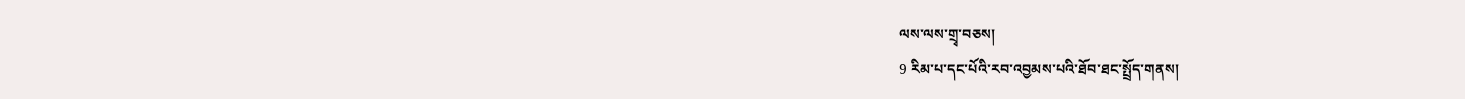ལས་ལས་གྲྭ་བཅས།
9 རིམ་པ་དང་པོའི་རབ་འབྱམས་པའི་ཐོབ་ཐང་སྤྲོད་གནས།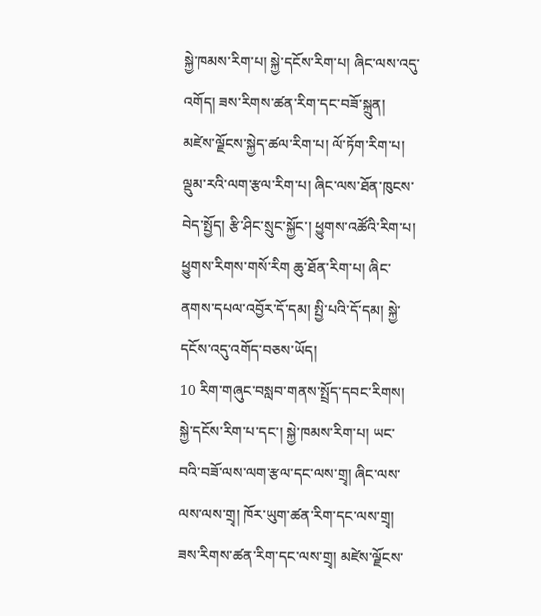སྐྱེ་ཁམས་རིག་པ། སྐྱེ་དངོས་རིག་པ། ཞིང་ལས་འདུ་འགོད། ཟས་རིགས་ཚན་རིག་དང་བཟོ་སྐྲུན། མཛེས་ལྗོངས་སྐྱེད་ཚལ་རིག་པ། ལོ་ཏོག་རིག་པ། ལྡུམ་རའི་ལག་རྩལ་རིག་པ། ཞིང་ལས་ཐོན་ཁུངས་བེད་སྤྱོད། རྩི་ཤིང་སྲུང་སྐྱོང་། ཕྱུགས་འཚོའི་རིག་པ། ཕྱུགས་རིགས་གསོ་རིག ཆུ་ཐོན་རིག་པ། ཞིང་ནགས་དཔལ་འབྱོར་དོ་དམ། སྤྱི་པའི་དོ་དམ། སྐྱེ་དངོས་འདུ་འགོད་བཅས་ཡོད།
10 རིག་གཞུང་བསླབ་གནས་སྤྲོད་དབང་རིགས།
སྐྱེ་དངོས་རིག་པ་དང་། སྐྱེ་ཁམས་རིག་པ། ཡང་བའི་བཟོ་ལས་ལག་རྩལ་དང་ལས་གྲྭ། ཞིང་ལས་ལས་ལས་གྲྭ། ཁོར་ཡུག་ཚན་རིག་དང་ལས་གྲྭ། ཟས་རིགས་ཚན་རིག་དང་ལས་གྲྭ། མཛེས་ལྗོངས་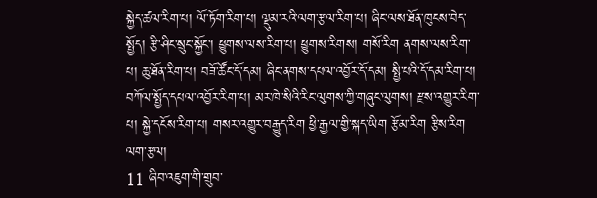སྐྱེད་ཚལ་རིག་པ། ལོ་ཏོག་རིག་པ། ལྡུམ་རའི་ལག་རྩལ་རིག་པ། ཞིང་ལས་ཐོན་ཁུངས་བེད་སྤྱོད། རྩི་ཤིང་སྲུང་སྐྱོང་། ཕྱུགས་ལས་རིག་པ། ཕྱུགས་རིགས། གསོ་རིག ནགས་ལས་རིག་པ། ཆུ་ཐོན་རིག་པ། བཟོ་ཚོང་དོ་དམ། ཞིང་ནགས་དཔལ་འབྱོར་དོ་དམ། སྤྱི་པའི་དོ་དམ་རིག་པ། བཀོལ་སྤྱོད་དཔལ་འབྱོར་རིག་པ། མར་ཁེ་སིའི་རིང་ལུགས་ཀྱི་གཞུང་ལུགས། རྫས་འགྱུར་རིག་པ། སྐྱེ་དངོས་རིག་པ། གསར་འགྱུར་བརྒྱུད་རིག ཕྱི་རྒྱལ་གྱི་སྐད་ཡིག རྩོམ་རིག རྩིས་རིག ལག་རྩལ།
11 ཞིབ་འཇུག་གི་གྲུབ་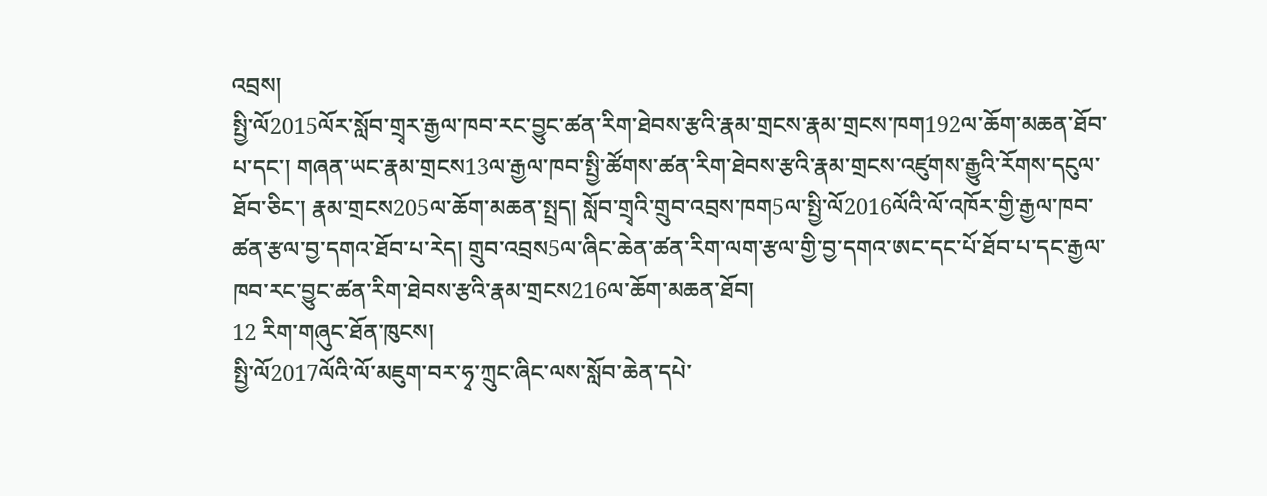འབྲས།
སྤྱི་ལོ2015ལོར་སློབ་གྲྭར་རྒྱལ་ཁབ་རང་བྱུང་ཚན་རིག་ཐེབས་རྩའི་རྣམ་གྲངས་རྣམ་གྲངས་ཁག192ལ་ཆོག་མཆན་ཐོབ་པ་དང་། གཞན་ཡང་རྣམ་གྲངས13ལ་རྒྱལ་ཁབ་སྤྱི་ཚོགས་ཚན་རིག་ཐེབས་རྩའི་རྣམ་གྲངས་འཛུགས་རྒྱུའི་རོགས་དངུལ་ཐོབ་ཅིང་། རྣམ་གྲངས205ལ་ཆོག་མཆན་སྤྲད། སློབ་གྲྭའི་གྲུབ་འབྲས་ཁག5ལ་སྤྱི་ལོ2016ལོའི་ལོ་འཁོར་གྱི་རྒྱལ་ཁབ་ཚན་རྩལ་བྱ་དགའ་ཐོབ་པ་རེད། གྲུབ་འབྲས5ལ་ཞིང་ཆེན་ཚན་རིག་ལག་རྩལ་གྱི་བྱ་དགའ་ཨང་དང་པོ་ཐོབ་པ་དང་རྒྱལ་ཁབ་རང་བྱུང་ཚན་རིག་ཐེབས་རྩའི་རྣམ་གྲངས216ལ་ཆོག་མཆན་ཐོབ།
12 རིག་གཞུང་ཐོན་ཁུངས།
སྤྱི་ལོ2017ལོའི་ལོ་མཇུག་བར་ཧྭ་ཀྲུང་ཞིང་ལས་སློབ་ཆེན་དཔེ་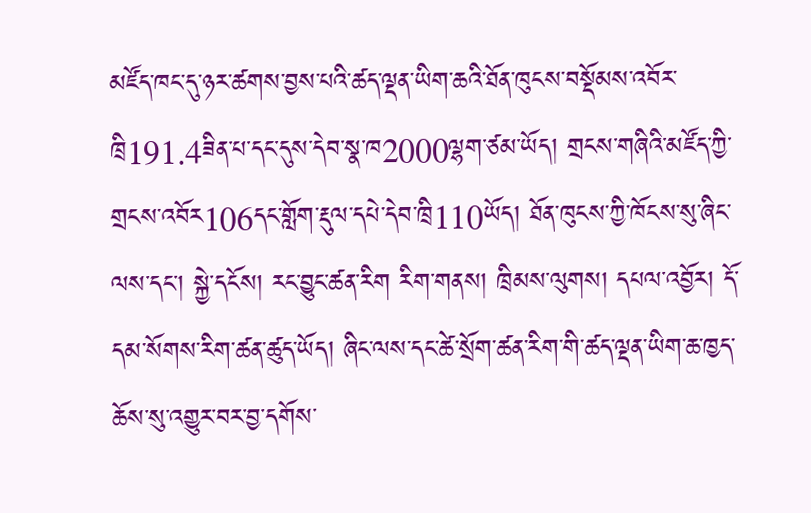མཛོད་ཁང་དུ་ཉར་ཚགས་བྱས་པའི་ཚད་ལྡན་ཡིག་ཆའི་ཐོན་ཁུངས་བསྡོམས་འབོར་ཁྲི191.4ཟིན་པ་དང་དུས་དེབ་སྣ་ཁ2000ལྷག་ཙམ་ཡོད། གྲངས་གཞིའི་མཛོད་ཀྱི་གྲངས་འབོར106དང་གློག་རྡུལ་དཔེ་དེབ་ཁྲི110ཡོད། ཐོན་ཁུངས་ཀྱི་ཁོངས་སུ་ཞིང་ལས་དང་། སྐྱེ་དངོས། རང་བྱུང་ཚན་རིག རིག་གནས། ཁྲིམས་ལུགས། དཔལ་འབྱོར། དོ་དམ་སོགས་རིག་ཚན་ཚུད་ཡོད། ཞིང་ལས་དང་ཚེ་སྲོག་ཚན་རིག་གི་ཚད་ལྡན་ཡིག་ཆ་ཁྱད་ཆོས་སུ་འགྱུར་བར་བྱ་དགོས་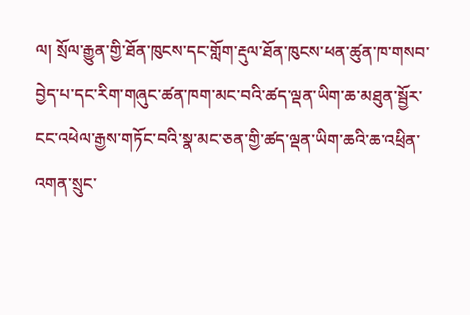ལ། སྲོལ་རྒྱུན་གྱི་ཐོན་ཁུངས་དང་གློག་རྡུལ་ཐོན་ཁུངས་ཕན་ཚུན་ཁ་གསབ་བྱེད་པ་དང་རིག་གཞུང་ཚན་ཁག་མང་བའི་ཚད་ལྡན་ཡིག་ཆ་མཐུན་སྦྱོར་ངང་འཕེལ་རྒྱས་གཏོང་བའི་སྣ་མང་ཅན་གྱི་ཚད་ལྡན་ཡིག་ཆའི་ཆ་འཕྲིན་འགན་སྲུང་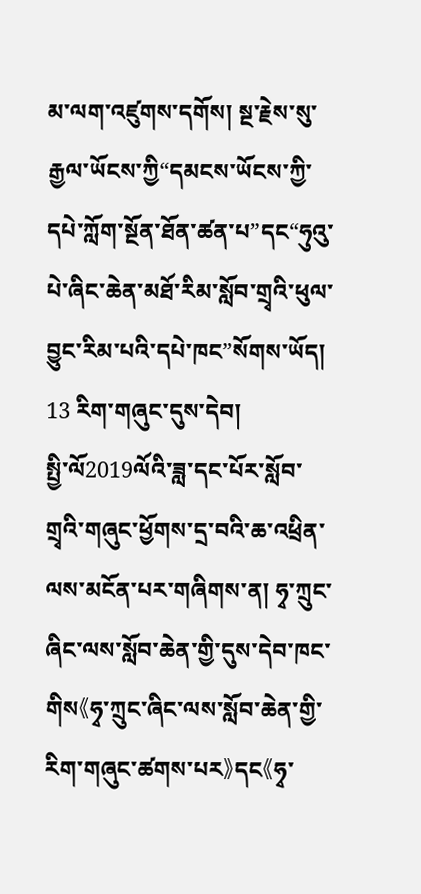མ་ལག་འཛུགས་དགོས། སྔ་རྗེས་སུ་རྒྱལ་ཡོངས་ཀྱི“དམངས་ཡོངས་ཀྱི་དཔེ་ཀློག་སྔོན་ཐོན་ཚན་པ”དང“ཧུའུ་པེ་ཞིང་ཆེན་མཐོ་རིམ་སློབ་གྲྭའི་ཕུལ་བྱུང་རིམ་པའི་དཔེ་ཁང”སོགས་ཡོད།
13 རིག་གཞུང་དུས་དེབ།
སྤྱི་ལོ2019ལོའི་ཟླ་དང་པོར་སློབ་གྲྭའི་གཞུང་ཕྱོགས་དྲ་བའི་ཆ་འཕྲིན་ལས་མངོན་པར་གཞིགས་ན། ཧྭ་ཀྲུང་ཞིང་ལས་སློབ་ཆེན་གྱི་དུས་དེབ་ཁང་གིས《ཧྭ་ཀྲུང་ཞིང་ལས་སློབ་ཆེན་གྱི་རིག་གཞུང་ཚགས་པར》དང《ཧྭ་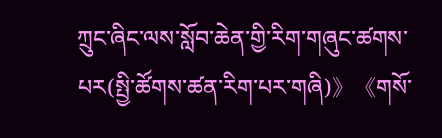ཀྲུང་ཞིང་ལས་སློབ་ཆེན་གྱི་རིག་གཞུང་ཚགས་པར(སྤྱི་ཚོགས་ཚན་རིག་པར་གཞི)》《གསོ་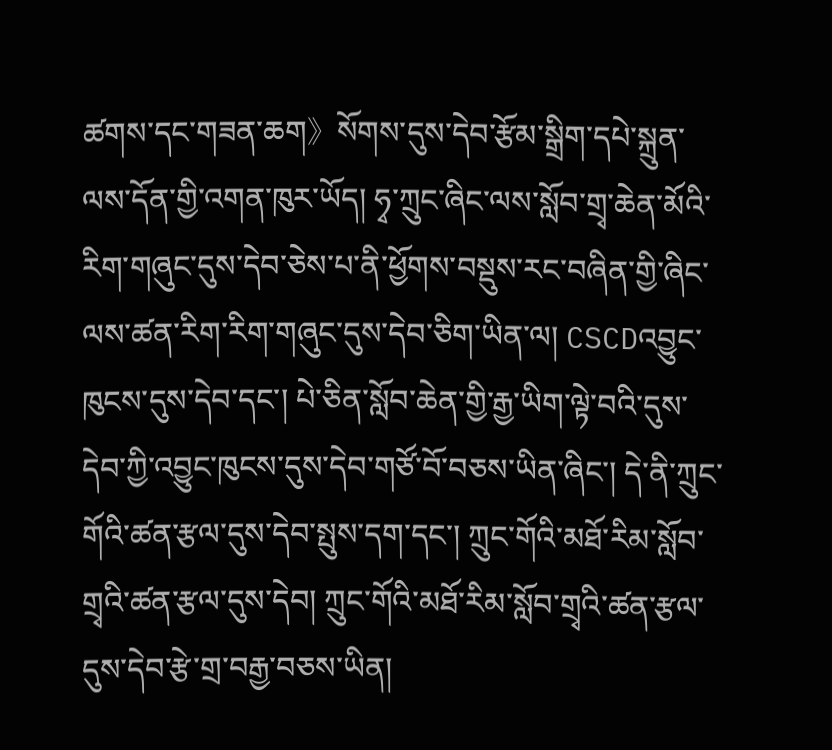ཚགས་དང་གཟན་ཆག》སོགས་དུས་དེབ་རྩོམ་སྒྲིག་དཔེ་སྐྲུན་ལས་དོན་གྱི་འགན་ཁུར་ཡོད། ཧྭ་ཀྲུང་ཞིང་ལས་སློབ་གྲྭ་ཆེན་མོའི་རིག་གཞུང་དུས་དེབ་ཅེས་པ་ནི་ཕྱོགས་བསྡུས་རང་བཞིན་གྱི་ཞིང་ལས་ཚན་རིག་རིག་གཞུང་དུས་དེབ་ཅིག་ཡིན་ལ། CSCDའབྱུང་ཁུངས་དུས་དེབ་དང་། པེ་ཅིན་སློབ་ཆེན་གྱི་རྒྱ་ཡིག་ལྟེ་བའི་དུས་དེབ་ཀྱི་འབྱུང་ཁུངས་དུས་དེབ་གཙོ་བོ་བཅས་ཡིན་ཞིང་། དེ་ནི་ཀྲུང་གོའི་ཚན་རྩལ་དུས་དེབ་སྤུས་དག་དང་། ཀྲུང་གོའི་མཐོ་རིམ་སློབ་གྲྭའི་ཚན་རྩལ་དུས་དེབ། ཀྲུང་གོའི་མཐོ་རིམ་སློབ་གྲྭའི་ཚན་རྩལ་དུས་དེབ་རྩེ་གྲ་བརྒྱ་བཅས་ཡིན།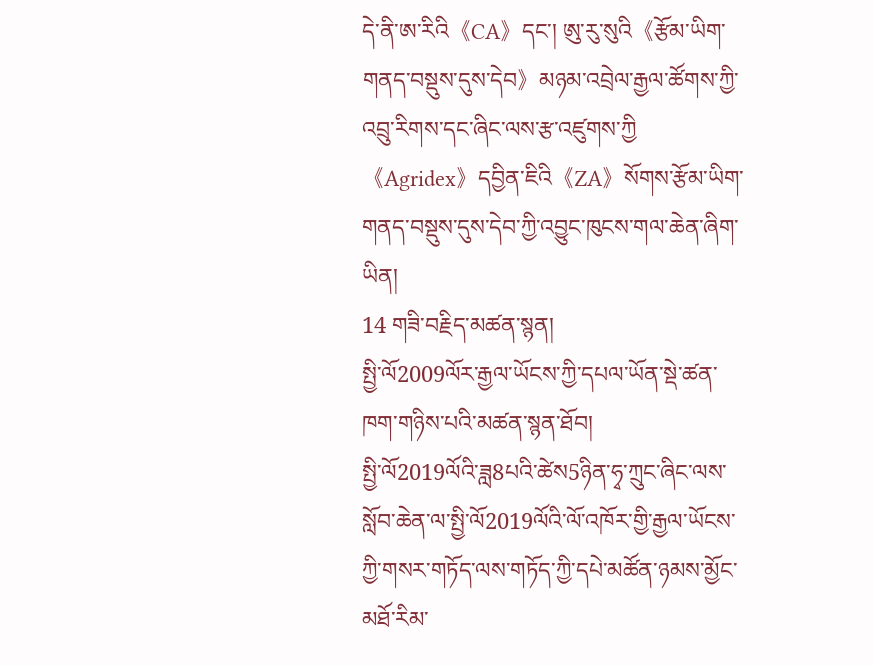དེ་ནི་ཨ་རིའི《CA》དང་། ཨུ་རུ་སུའི《རྩོམ་ཡིག་གནད་བསྡུས་དུས་དེབ》མཉམ་འབྲེལ་རྒྱལ་ཚོགས་ཀྱི་འབྲུ་རིགས་དང་ཞིང་ལས་རྩ་འཛུགས་ཀྱི《Agridex》དབྱིན་ཇིའི《ZA》སོགས་རྩོམ་ཡིག་གནད་བསྡུས་དུས་དེབ་ཀྱི་འབྱུང་ཁུངས་གལ་ཆེན་ཞིག་ཡིན།
14 གཟི་བརྗིད་མཚན་སྙན།
སྤྱི་ལོ2009ལོར་རྒྱལ་ཡོངས་ཀྱི་དཔལ་ཡོན་སྡེ་ཚན་ཁག་གཉིས་པའི་མཚན་སྙན་ཐོབ།
སྤྱི་ལོ2019ལོའི་ཟླ8པའི་ཚེས5ཉིན་ཧྭ་ཀྲུང་ཞིང་ལས་སློབ་ཆེན་ལ་སྤྱི་ལོ2019ལོའི་ལོ་འཁོར་གྱི་རྒྱལ་ཡོངས་ཀྱི་གསར་གཏོད་ལས་གཏོད་ཀྱི་དཔེ་མཚོན་ཉམས་མྱོང་མཐོ་རིམ་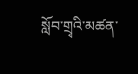སློབ་གྲྭའི་མཚན་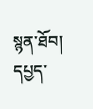སྙན་ཐོབ།
དཔྱད་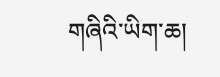གཞིའི་ཡིག་ཆ།